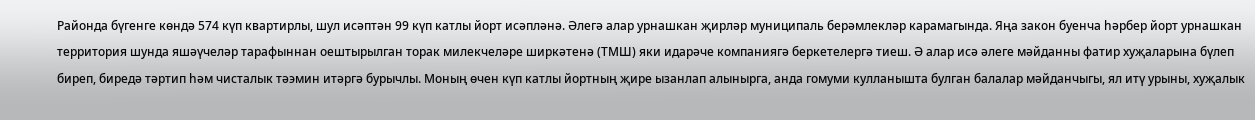Районда бүгенге көндә 574 күп квартирлы, шул исәптән 99 күп катлы йорт исәпләнә. Әлегә алар урнашкан җирләр муниципаль берәмлекләр карамагында. Яңа закон буенча һәрбер йорт урнашкан территория шунда яшәүчеләр тарафыннан оештырылган торак милекчеләре ширкәтенә (ТМШ) яки идарәче компаниягә беркетелергә тиеш. Ә алар исә әлеге мәйданны фатир хуҗаларына бүлеп биреп, биредә тәртип һәм чисталык тәэмин итәргә бурычлы. Моның өчен күп катлы йортның җире ызанлап алынырга, анда гомуми кулланышта булган балалар мәйданчыгы, ял итү урыны, хуҗалык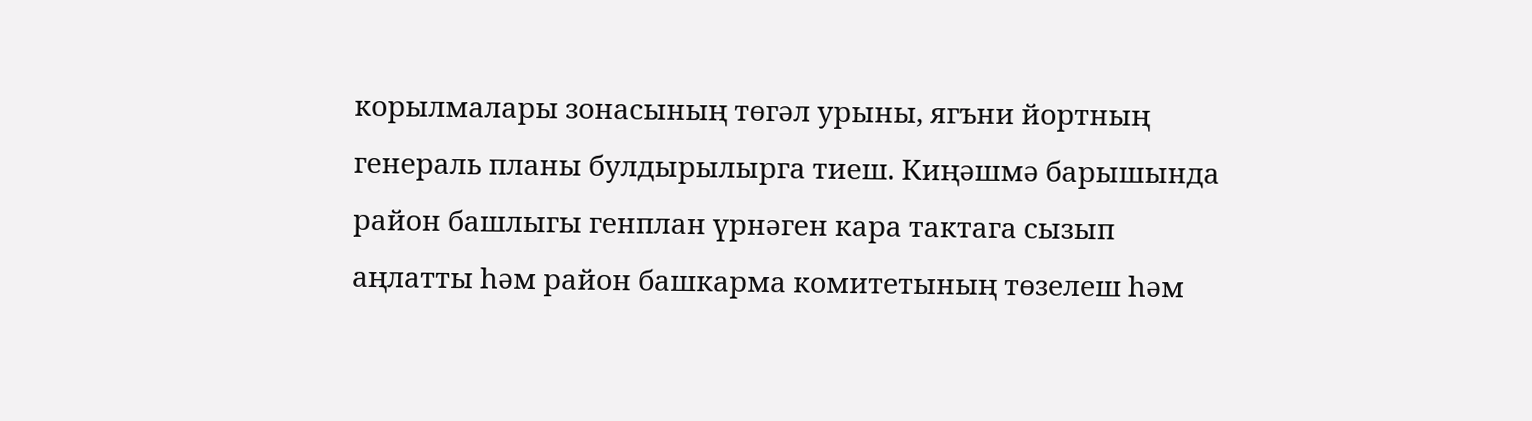корылмалары зонасының төгәл урыны, ягъни йортның генераль планы булдырылырга тиеш. Киңәшмә барышында район башлыгы генплан үрнәген кара тактага сызып аңлатты һәм район башкарма комитетының төзелеш һәм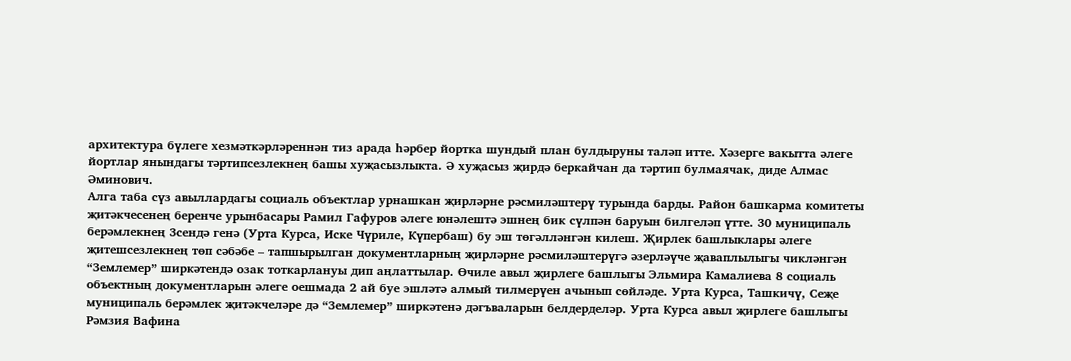архитектура бүлеге хезмәткәрләреннән тиз арада һәрбер йортка шундый план булдыруны таләп итте. Хәзерге вакытта әлеге йортлар янындагы тәртипсезлекнең башы хуҗасызлыкта. Ә хуҗасыз җирдә беркайчан да тәртип булмаячак, диде Алмас Әминович.
Алга таба сүз авыллардагы социаль объектлар урнашкан җирләрне рәсмиләштерү турында барды. Район башкарма комитеты җитәкчесенең беренче урынбасары Рамил Гафуров әлеге юнәлештә эшнең бик сүлпән баруын билгеләп үтте. 30 муниципаль берәмлекнең 3сендә генә (Урта Курса, Иске Чүриле, Күпербаш) бу эш төгәлләнгән килеш. Җирлек башлыклары әлеге җитешсезлекнең төп сәбәбе – тапшырылган документларның җирләрне рәсмиләштерүгә әзерләүче җаваплылыгы чикләнгән “Землемер” ширкәтендә озак тоткарлануы дип аңлаттылар. Өчиле авыл җирлеге башлыгы Эльмира Камалиева 8 социаль объектның документларын әлеге оешмада 2 ай буе эшләтә алмый тилмерүен ачынып сөйләде. Урта Курса, Ташкичү, Сеҗе муниципаль берәмлек җитәкчеләре дә “Землемер” ширкәтенә дәгъваларын белдерделәр. Урта Курса авыл җирлеге башлыгы Рәмзия Вафина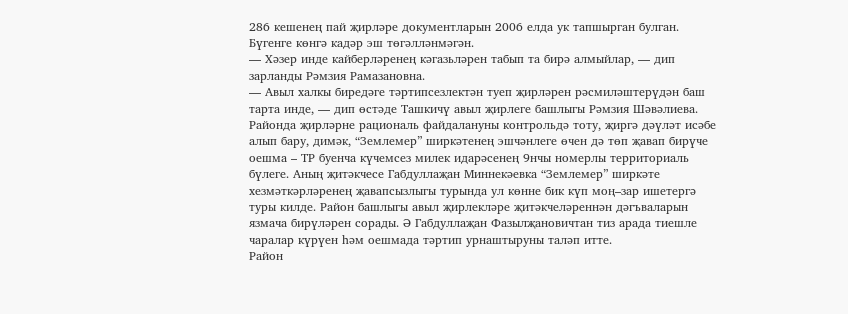286 кешенең пай җирләре документларын 2006 елда ук тапшырган булган. Бүгенге көнгә кадәр эш төгәлләнмәгән.
— Хәзер инде кайберләренең кәгазьләрен табып та бирә алмыйлар, — дип зарланды Рәмзия Рамазановна.
— Авыл халкы биредәге тәртипсезлектән туеп җирләрен рәсмиләштерүдән баш тарта инде, — дип өстәде Ташкичү авыл җирлеге башлыгы Рәмзия Шәвәлиева.
Районда җирләрне рациональ файдалануны контрольдә тоту, җиргә дәүләт исәбе алып бару, димәк, “Землемер” ширкәтенең эшчәнлеге өчен дә төп җавап бирүче оешма – ТР буенча күчемсез милек идарәсенең 9нчы номерлы территориаль бүлеге. Аның җитәкчесе Габдуллаҗан Миннекәевка “Землемер” ширкәте хезмәткәрләренең җавапсызлыгы турында ул көнне бик күп моң–зар ишетергә туры килде. Район башлыгы авыл җирлекләре җитәкчеләреннән дәгъваларын язмача бирүләрен сорады. Ә Габдуллаҗан Фазылҗановичтан тиз арада тиешле чаралар күрүен һәм оешмада тәртип урнаштыруны таләп итте.
Район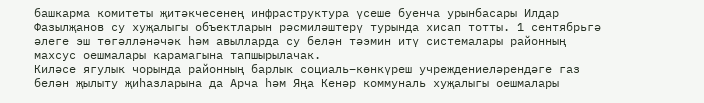башкарма комитеты җитәкчесенең инфраструктура үсеше буенча урынбасары Илдар Фазылҗанов су хуҗалыгы объектларын рәсмиләштерү турында хисап тотты. 1 сентябрьгә әлеге эш төгәлләнәчәк һәм авылларда су белән тәэмин итү системалары районның махсус оешмалары карамагына тапшырылачак.
Киләсе ягулык чорында районның барлык социаль–көнкүреш учреждениеләрендәге газ белән җылыту җиһазларына да Арча һәм Яңа Кенәр коммуналь хуҗалыгы оешмалары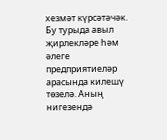хезмәт күрсәтәчәк. Бу турыда авыл җирлекләре һәм әлеге предприятиеләр арасында килешү төзелә. Аның нигезендә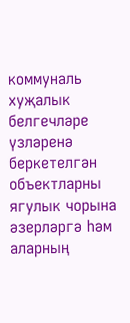коммуналь хуҗалык белгечләре үзләренә беркетелгән объектларны ягулык чорына әзерләргә һәм аларның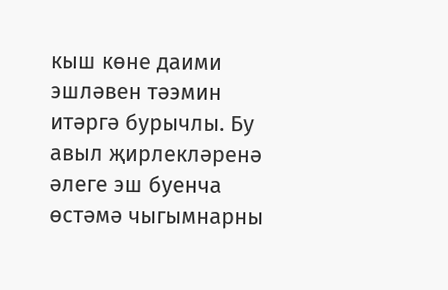кыш көне даими эшләвен тәэмин итәргә бурычлы. Бу авыл җирлекләренә әлеге эш буенча өстәмә чыгымнарны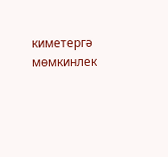киметергә мөмкинлек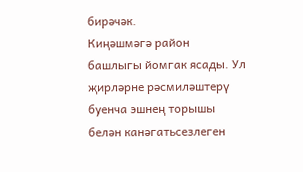бирәчәк.
Киңәшмәгә район башлыгы йомгак ясады. Ул җирләрне рәсмиләштерү буенча эшнең торышы белән канәгатьсезлеген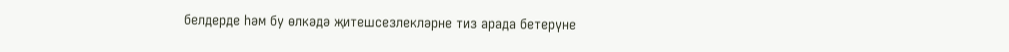белдерде һәм бу өлкәдә җитешсезлекләрне тиз арада бетерүне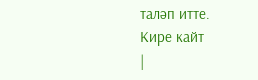таләп итте.
Кире кайт
|